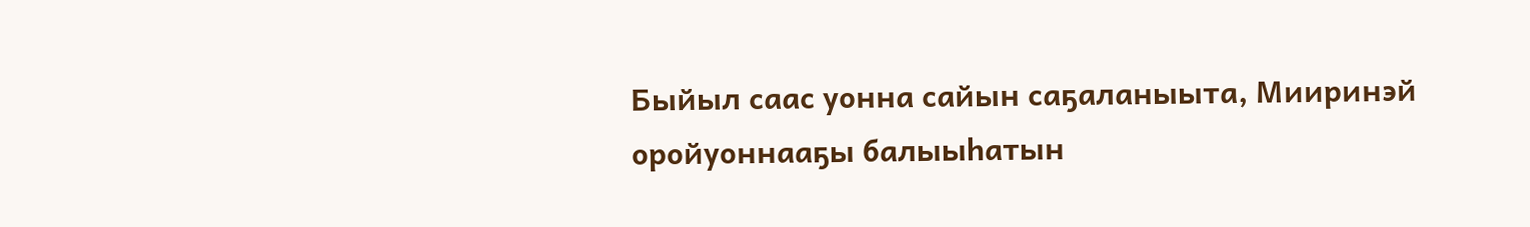Быйыл саас уонна сайын саҕаланыыта, Мииринэй оройуоннааҕы балыыһатын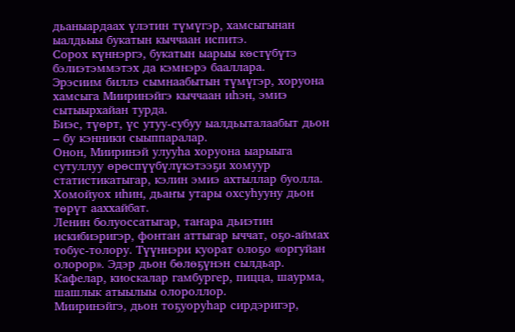дьаныардаах үлэтин түмүгэр, хамсыгынан ыалдьыы букатын кыччаан испитэ.
Сорох күннэргэ, букатын ыарыы көстүбүтэ бэлиэтэммэтэх да кэмнэрэ бааллара.
Эрэсиим биллэ сымнаабытын түмүгэр, хоруона хамсыга Мииринэйгэ кыччаан иһэн, эмиэ сытыырхайан турда.
Биэс, түөрт, үс утуу-субуу ыалдьыталаабыт дьон – бу кэнники сыыппаралар.
Онон, Мииринэй улууһа хоруона ыарыыга сутуллуу өрөспүүбүлүкэтээҕи хомуур статистикатыгар, кэлин эмиэ ахтыллар буолла.
Хомойуох иһин, дьаҥы утары охсуһууну дьон төрүт ааххайбат.
Ленин болуоссатыгар, таҥара дьиэтин искибиэригэр, фонтан аттыгар ыччат, оҕо-аймах тобус-толору. Түүннэри куорат олоҕо «оргуйан олорор». Эдэр дьон бөлөҕүнэн сылдьар.
Кафелар, киоскалар гамбургер, пицца, шаурма, шашлык атыылыы олороллор.
Мииринэйгэ, дьон тоҕуоруһар сирдэригэр,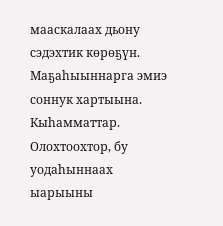мааскалаах дьону сэдэхтик көрөҕүн. Маҕаһыыннарга эмиэ соннук хартыына. Кыһамматтар.
Олохтоохтор, бу уодаһыннаах ыарыыны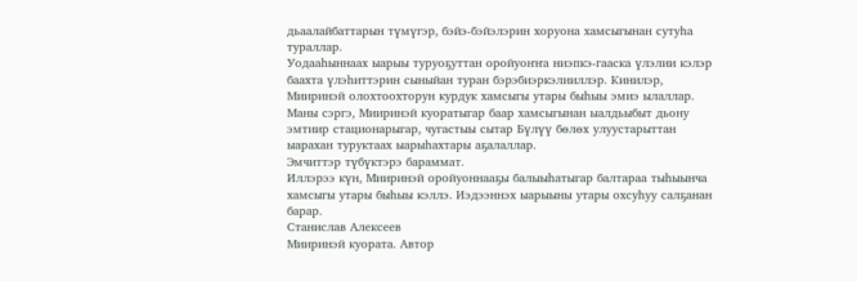дьаалайбаттарын түмүгэр, бэйэ-бэйэлэрин хоруона хамсыгынан сутуһа тураллар.
Уодааһыннаах ыарыы туруоҕуттан оройуоҥҥа ниэпкэ-гааска үлэлии кэлэр баахта үлэһиттэрин сыныйан туран бэрэбиэркэлииллэр. Кинилэр, Мииринэй олохтоохторун курдук хамсыгы утары быһыы эмиэ ылаллар.
Маны сэргэ, Мииринэй куоратыгар баар хамсыгынан ыалдьыбыт дьону эмтиир стационарыгар, чугастыы сытар Бүлүү бөлөх улуустарыттан ыарахан туруктаах ыарыһахтары аҕалаллар.
Эмчиттэр түбүктэрэ бараммат.
Иллэрээ күн, Мииринэй оройуоннааҕы балыыһатыгар балтараа тыһыынча хамсыгы утары быһыы кэллэ. Иэдээннэх ыарыыны утары охсуһуу салҕанан барар.
Станислав Алексеев
Мииринэй куората. Автор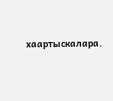хаартыскалара.